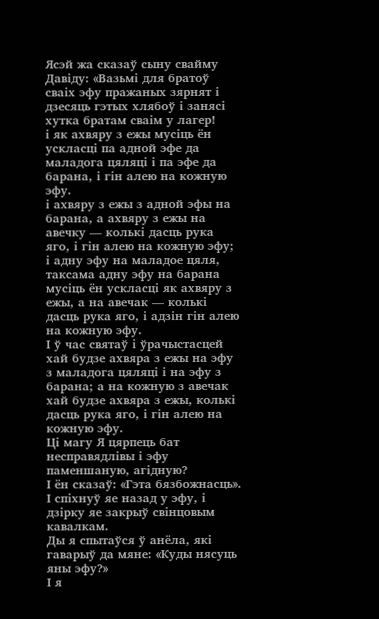Ясэй жа сказаў сыну свайму Давіду: «Вазьмі для братоў сваіх эфу пражаных зярнят і дзесяць гэтых хлябоў і занясі хутка братам сваім у лагер!
і як ахвяру з ежы мусіць ён ускласці па адной эфе да маладога цяляці і па эфе да барана, і гін алею на кожную эфу.
і ахвяру з ежы з адной эфы на барана, а ахвяру з ежы на авечку — колькі дасць рука яго, і гін алею на кожную эфу;
і адну эфу на маладое цяля, таксама адну эфу на барана мусіць ён ускласці як ахвяру з ежы, а на авечак — колькі дасць рука яго, і адзін гін алею на кожную эфу.
І ў час святаў і ўрачыстасцей хай будзе ахвяра з ежы на эфу з маладога цяляці і на эфу з барана; а на кожную з авечак хай будзе ахвяра з ежы, колькі дасць рука яго, і гін алею на кожную эфу.
Ці магу Я цярпець бат несправядлівы і эфу паменшаную, агідную?
І ён сказаў: «Гэта бязбожнасць». І спіхнуў яе назад у эфу, і дзірку яе закрыў свінцовым кавалкам.
Ды я спытаўся ў анёла, які гаварыў да мяне: «Куды нясуць яны эфу?»
І я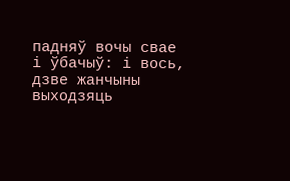падняў вочы свае і ўбачыў: і вось, дзве жанчыны выходзяць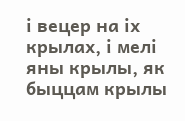і вецер на іх крылах, і мелі яны крылы, як быццам крылы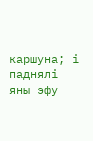каршуна; і паднялі яны эфу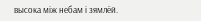высока між небам і зямлёй.